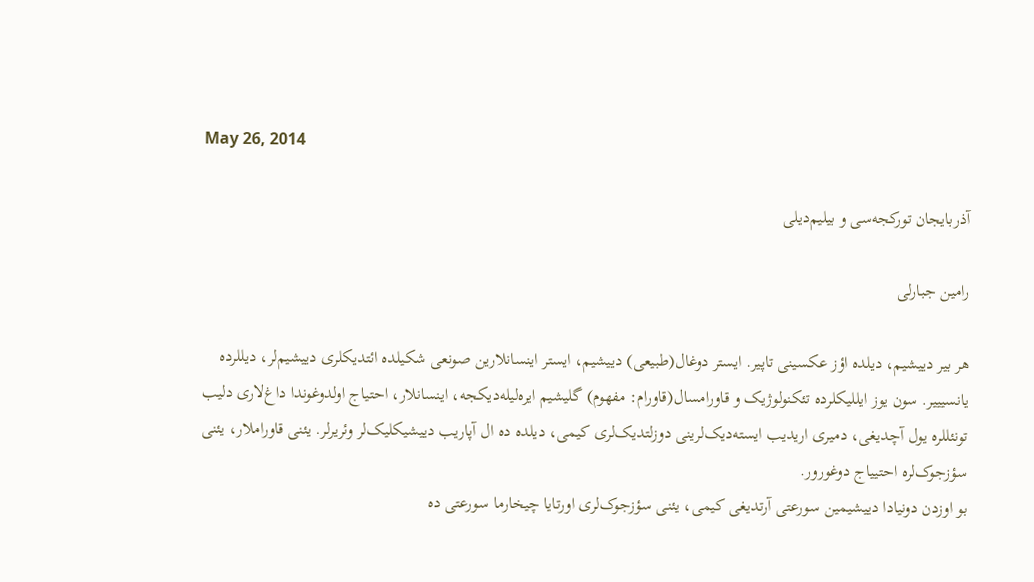May 26, 2014

آذربایجان تورکجه‌سی و بیلیم‌دیلی

رامین جبارلی

هر بیر دییشیم، دیلده اؤز عکسینی تاپیر. ایستر دوغال(طبیعی) دییشیم، ایستر اینسانلارین صونعی شکیلده ائتدیکلری دییشیم‌لر، دیللرده یانسیییر. سون یوز ایللیکلرده تئکنولوژیک و قاورامسال(قاورام: مفهوم) گلیشیم ایره‌لیله‌دیکجه، اینسانلار، احتیاج اولدوغوندا داغ‌لاری دلیب تونئللره یول آچدیغی، دمیری اریدیب ایسته‌دیک‌لرینی دوزلتدیک‌لری کیمی، دیلده ده ال آپاریب دییشیکلیک‌لر وئریرلر. یئنی قاوراملار، یئنی سؤزجوک‌لره احتییاج دوغورور.
بو اوزدن دونیادا دییشیمین سورعتی آرتدیغی کیمی، یئنی سؤزجوک‌لری اورتایا چیخارما سورعتی ده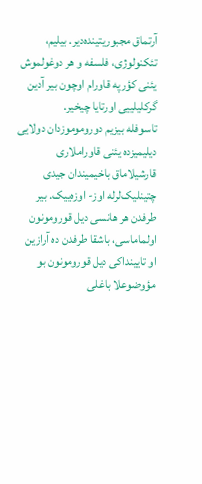آرتماق مجبوریتینده‌دیر. بیلیم، تئکنولوژی، فلسفه و هر دوغولموش یئنی کؤرپه قاورام اوچون بیر آدین گرکلیلییی اورتایا چیخیر.
تاسوفله بیزیم دوروموموزدان دولایی دیلیمیزده یئنی قاوراملاری قارشیلاماق باخیمیندان جیدی چتینلیک‌لرله اوز- اوزه‌ییک. بیر طرفدن هر هانسی دیل قورومونون اولماماسی، باشقا طرفدن ده آرازین او تایینداکی دیل قورومونون بو مؤوضوعلا باغلی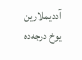آددیملارین یوخ درجه‌ده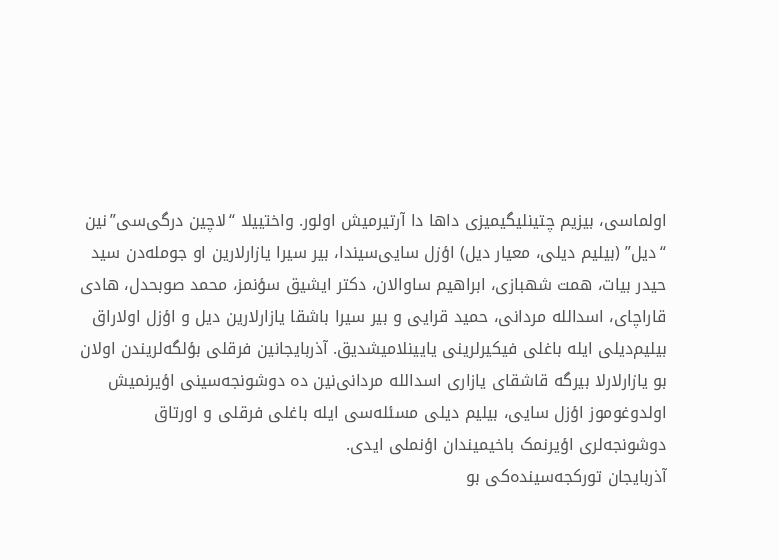اولماسی، بیزیم چتینلیگیمیزی داها دا آرتیرمیش اولور. واختییلا “لاچین درگی‌سی”نین “دیل” (بیلیم ‌دیلی، معیار دیل) اؤزل سایی‌سیندا، بیر سیرا یازارلارین او جومله‌دن سید حیدر بیات، همت شهبازی، ابراهیم ساوالان، دکتر ایشیق سؤنمز، محمد صوبحدل، هادی قاراچای، اسدالله مردانی، حمید قرایی و بیر سیرا باشقا یازارلارین دیل و اؤزل اولاراق  بیلیم‌دیلی ایله باغلی فیکیرلرینی یایینلامیشدیق. آذربایجانین فرقلی بؤلگه‌لریندن اولان بو یازارلارلا بیرگه قاشقای یازاری اسدالله مردانی‌نین ده دوشونجه‌سینی اؤیرنمیش اولدوغوموز‌ اؤزل سایی، بیلیم دیلی مسئله‌سی ایله باغلی فرقلی و اورتاق دوشونجه‌لری اؤیرنمک باخیمیندان اؤنملی ایدی.
آذربایجان تورکجه‌سینده‌کی بو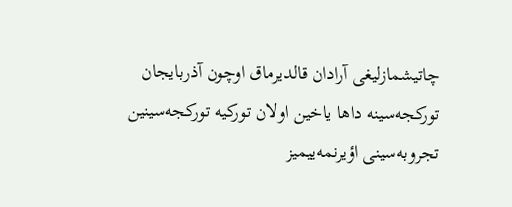چاتیشمازلیغی آرادان قالدیرماق اوچون آذربایجان تورکجه‌سینه داها یاخین اولان تورکیه تورکجه‌سینین تجروبه‌سینی اؤیرنمه‌ییمیز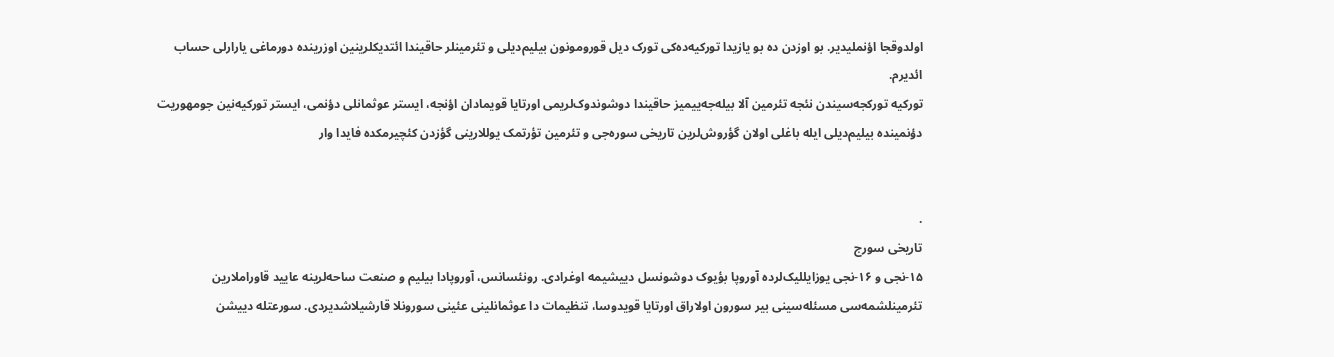اولدوقجا اؤنملیدیر. بو اوزدن ده بو یازیدا تورکیه‌ده‌کی تورک دیل قورومونون بیلیم‌دیلی و تئرمینلر حاقیندا ائتدیکلرینین اوزرینده دورماغی یارارلی حساب ائدیرم.
تورکیه تورکجه‌سیندن نئجه تئرمین آلا بیله‌جه‌ییمیز حاقیندا دوشوندوک‌لریمی اورتایا قویمادان اؤنجه، ایستر عوثمانلی دؤنمی، ایستر تورکیه‌نین جومهوریت دؤنمینده بیلیم‌دیلی ایله باغلی اولان گؤروش‌لرین تاریخی سوره‌جی و تئرمین تؤرتمک یوللارینی گؤزدن کئچیرمکده فایدا وار


.
تاریخی سورج
۱۵-نجی و ۱۶-نجی یوز‌ایللیک‌لرده آوروپا بؤیوک دوشونسل دییشیمه اوغرادی. رونئسانس، آوروپادا بیلیم و صنعت ساحه‌لرینه عایید قاوراملارین تئرمینلشمه‌سی مسئله‌سینی بیر سورون اولاراق اورتایا قویدوسا، تنظیمات دا عوثمانلینی عئینی سورونلا قارشیلاشدیردی. سورعتله دییشن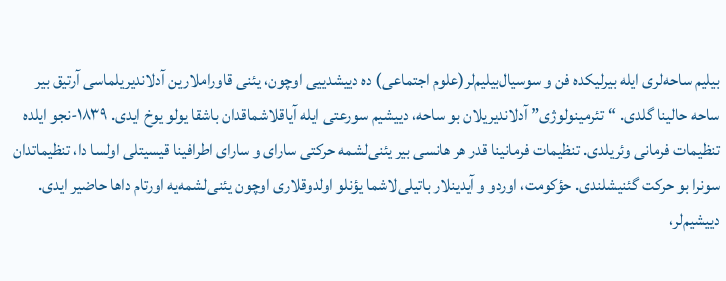بیلیم ساحه‌لری ایله بیرلیکده فن و سوسیال‌بیلیم‌لر(علوم اجتماعی) ده دییشدییی اوچون، یئنی قاوراملارین آدلاندیریلماسی آرتیق بیر ساحه حالینا گلدی. “تئرمینولوژی” آدلاندیریلان بو ساحه، دییشیم سورعتی ایله آیاقلاشماقدان باشقا یولو یوخ ایدی. ۱۸۳۹-نجو ایلده تنظیمات فرمانی وئریلدی. تنظیمات فرمانینا قدر هر هانسی بیر یئنی‌لشمه حرکتی سارای و سارای اطرافینا قیسیتلی اولسا دا، تنظیماتدان سونرا بو حرکت گئنیشلندی. حؤکومت، اوردو و آیدینلار باتیلی‌لاشما یؤنلو اولدوقلاری اوچون یئنی‌لشمه‌یه اورتام داها حاضیر ایدی.
دییشیم‌لر،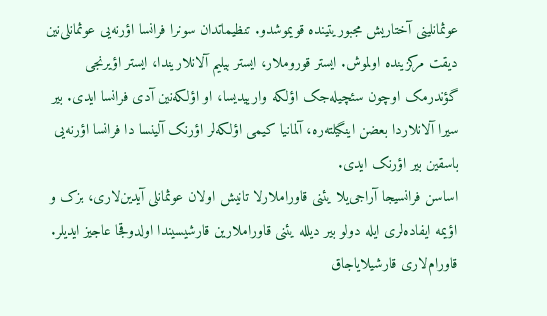عوثمانلینی آختاریش مجبوریتینده قویموشدو. تنظیماتدان سونرا فرانسا اؤرنه‌یی عوثمانلی‌نین دیقت مرکزینده اولموش. ایستر قوروملار، ایستر بیلیم آلانلاریندا، ایستر اؤیرنجی گؤندرمک اوچون سئچیله‌جک اؤلکه وارییدیسا، او اؤلکه‌نین آدی فرانسا ایدی. بیر سیرا آلانلاردا بعضن اینگیلته‌ره، آلمانیا کیمی اؤلکه‌لر اؤرنک آلینسا دا فرانسا اؤرنه‌یی باسقین بیر اؤرنک ایدی.
اساسن فرانسیجا آراجی‌یلا یئنی قاوراملارلا تانیش اولان عوثمانلی آیدین‌لاری، بزک و اؤیمه ایفاده‌لری ایله دولو بیر دیلله یئنی قاوراملارین قارشیسیندا اولدوقجا عاجیز ایدیلر. قاورام‌لاری قارشیلایاجاق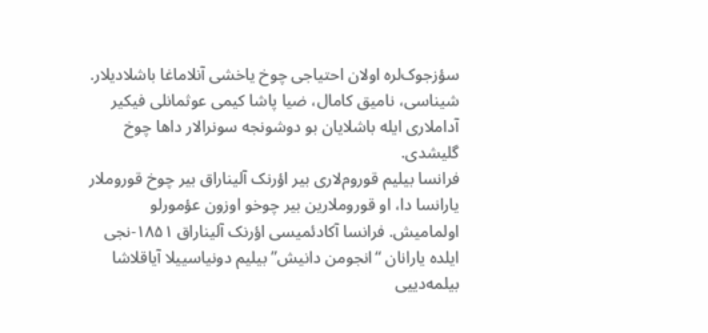سؤزجوک‌لره اولان احتیاجی چوخ یاخشی آنلاماغا باشلادیلار. شیناسی، نامیق کامال، ضیا پاشا کیمی عوثمانلی فیکیر آداملاری ایله باشلایان بو دوشونجه سونرالار داها چوخ گلیشدی.
فرانسا بیلیم قوروم‌لاری بیر اؤرنک آلیناراق بیر چوخ قوروملار یارانسا دا، او قوروملارین بیر چوخو اوزون عؤمورلو اولمامیش. فرانسا آکادئمیسی اؤرنک آلیناراق ۱۸۵۱-نجی ایلده یارانان “انجومن دانیش” بیلیم دونیاسییلا آیاقلاشا بیلمه‌دییی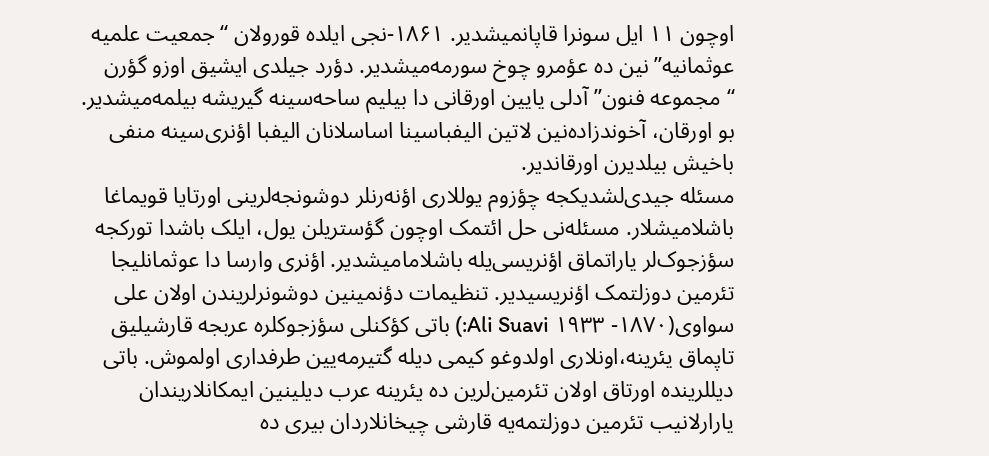اوچون ۱۱ ایل سونرا قاپانمیشدیر. ۱۸۶۱-نجی ایلده قورولان “جمعیت علمیه عوثمانیه”نین ده عؤمرو چوخ سورمه‌میشدیر. دؤرد جیلدی ایشیق اوزو گؤرن “مجموعه فنون” آدلی یایین اورقانی دا بیلیم ساحه‌سینه گیریشه بیلمه‌میشدیر. بو اورقان، آخوندزاده‌نین لاتین الیفباسینا اساسلانان الیفبا اؤنری‌سینه منفی باخیش بیلدیرن اورقاندیر.
مسئله جیدی‌لشدیکجه چؤزوم یوللاری اؤنه‌رنلر دوشونجه‌لرینی اورتایا قویماغا باشلامیشلار. مسئله‌نی حل ائتمک اوچون گؤستریلن یول، ایلک باشدا تورکجه سؤزجوک‌لر یاراتماق اؤنریسی‌یله باشلامامیشدیر. اؤنری وارسا دا عوثمانلیجا تئرمین دوزلتمک اؤنریسیدیر. تنظیمات دؤنمینین دوشونرلریندن اولان علی سواوی(۱۸۷۰- ۱۹۳۳ Ali Suavi:) باتی کؤکنلی سؤزجوکلره عربجه قارشیلیق تاپماق یئرینه،اونلاری اولدوغو کیمی دیله گتیرمه‌یین طرفداری اولموش. باتی دیللرینده اورتاق اولان تئرمین‌لرین ده یئرینه عرب دیلینین ایمکانلاریندان یارارلانیب تئرمین دوزلتمه‌یه قارشی چیخانلاردان بیری ده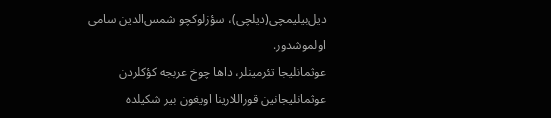دیل‌بیلیمچی(دیلچی)، سؤزلوکچو شمس‌الدین سامی اولموشدور.
عوثمانلیجا تئرمینلر، داها چوخ عربجه کؤکلردن عوثمانلیجانین قوراللارینا اویغون بیر شکیلده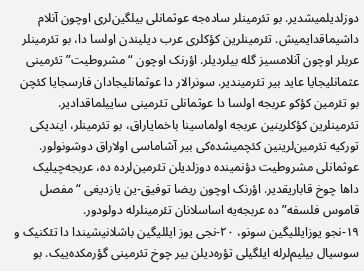دوزلدیلمیشدیر. بو تئرمینلر ساده‌جه عوثمانلی بیلگین‌لری اوچون آنلام داشیماقدایمیش. تئرمینلرین کؤکلری عرب دیلیندن اولسا دا، بو تئرمینلر عربلر اوچون آنلامسیز گله بیلردیلر. اؤرنک اوچون “مشروطیت” تئرمینی عثمانلیجایا عاید بیر تئرمیندیر. سونرالار دا عوثمانلیجادان فارسجایا کئچن بو تئرمین کؤکو عربجه اولسا دا عوثمانلی‌ تئرمینی ساییلماقدادیر. تئرمینلرین کؤکلرینین عربجه اولماسینا باخمایاراق، بو تئرمینلر، ایندیکی تورکیه تئرمین‌لرینین کئچمیشده‌کی بیر آشاماسی اولاراق دوشونولور.
عوثمانلی مشروطیت دؤنمینده دوزلدیلن تئرمین‌لرده ده، عربجه‌چیلیک داها چوخ قاباریقدیر. اؤرنک اوچون ریضا توفیق-ین یازدیغی “مفصل قاموس فلسفه” ده عربجه‌یه اساسلانان تئرمینلرله دولودور.
۱۹-نجو یوز‌ایللیگین سونو، ۲۰-نجی یوز ایللیگین باشلانیشیندا دا تئکنیک و سوسیال بیلیم‌لرله ایلگیلی تؤره‌دیلن بیر چوخ تئرمینی گؤرمکده‌ییک. بو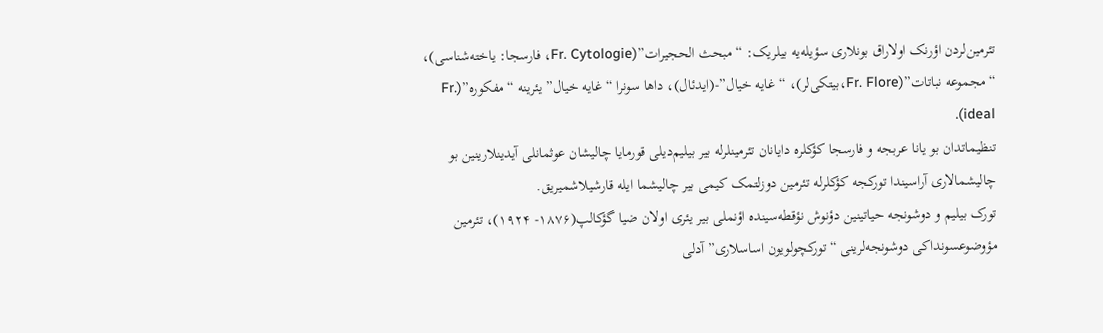تئرمین‌لردن اؤرنک اولاراق بونلاری سؤیله‌یه بیلریک: “مبحث ‌الحجیرات”(Fr. Cytologie، فارسجا: یاخته‌شناسی)، “مجموعه‌ نباتات”(Fr. Flore،بیتکی‌لر)، “غایه‌ خیال”-(ایدئال)، داها سونرا “غایه ‌‌خیال” یئرینه “مفکوره”(Fr. ideal).
تنظیماتدان بو یانا عربجه و فارسجا کؤکلره دایانان تئرمینلرله بیر بیلیم‌دیلی قورمایا چالیشان عوثمانلی آیدینلارینین بو چالیشمالاری آراسیندا تورکجه کؤکلرله تئرمین دوزلتمک کیمی بیر چالیشما ایله قارشیلاشمیریق.
تورک بیلیم و دوشونجه حیاتینین دؤنوش نؤقطه‌سینده اؤنملی بیر یئری اولان ضیا گؤکالپ(۱۸۷۶- ۱۹۲۴)، تئرمین مؤوضوعسونداکی دوشونجه‌لرینی “تورکچولویون اساسلاری” آدلی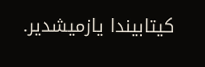کیتابیندا یازمیشدیر.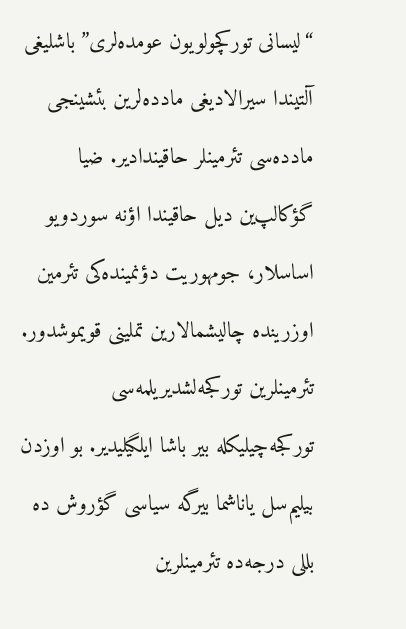“لیسانی تورکچولویون عومده‌لری” باشلیغی آلتیندا سیرالادیغی مادده‌لرین بئشینجی مادده‌سی تئرمینلر حاقیندادیر. ضیا گؤکالپ‌ین دیل حاقیندا اؤنه سوردویو اساسلار، جومهوریت دؤنمینده‌کی تئرمین اوزرینده چالیشمالارین تملینی قویموشدور.
تئرمینلرین تورکجه‌لشدیریلمه‌سی تورکجه‌چیلیکله بیر باشا ایلگیلیدیر. بو اوزدن بیلیم‌سل یاناشما بیرگه سیاسی گؤروش ده بللی درجه‌ده تئرمینلرین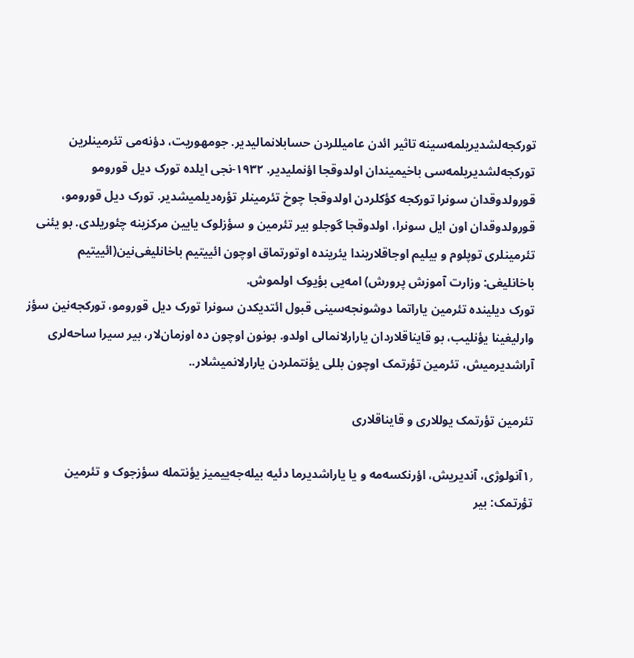تورکجه‌لشدیریلمه‌سینه تاثیر ائدن عامیللردن حسابلانمالیدیر. جومهوریت، دؤنه‌می تئرمینلرین تورکجه‌لشدیریلمه‌سی باخیمیندان اولدوقجا اؤنملیدیر. ۱۹۳۲-نجی ایلده تورک دیل قورومو قورولدوقدان سونرا تورکجه کؤکلردن اولدوقجا چوخ تئرمینلر تؤره‌دیلمیشدیر. تورک دیل قورومو، قورولدوقدان اون ایل سونرا، اولدوقجا گوجلو بیر تئرمین و سؤزلوک یایین مرکزینه چئوریلدی. بو یئنی تئرمینلری توپلوم و بیلیم اوجاقلاریندا یئرینده اوتورتماق اوچون ائییتیم باخانلیغی‌نین(ائییتیم باخانلیغی: وزارت آموزش پرورش) امه‌یی بؤیوک اولموش.
تورک دیلینده تئرمین یاراتما دوشونجه‌سینی قبول ائتدیکدن سونرا تورک دیل قورومو، تورکجه‌نین سؤز وارلیغینا یؤنلیب، بو قایناقلاردان یارارلانمالی اولدو. بونون اوچون ده اوزمان‌لار، بیر سیرا ساحه‌لری آراشدیرمیش، تئرمین تؤرتمک اوچون بللی یؤنتملردن یارارلانمیشلار..

تئرمین تؤرتمک یوللاری و قایناقلاری

۱٫آنولوژی، آندیریش، اؤرنکسه‌مه و یا یاراشدیرما دئیه بیله‌جه‌ییمیز یؤنتمله سؤزجوک و تئرمین تؤرتمک: بیر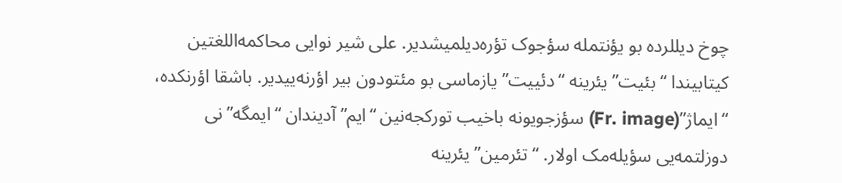چوخ دیللرده بو یؤنتمله سؤجوک تؤره‌دیلمیشدیر. علی شیر نوایی محاکمه‌اللغتین کیتابیندا “بئیت” یئرینه “دئییت” یازماسی بو مئتودون بیر اؤرنه‌ییدیر. باشقا اؤرنکده، “ایماژ”(Fr. image) سؤزجویونه باخیب تورکجه‌نین “ایم” آدیندان “ایمگه”نی دوزلتمه‌یی سؤیله‌مک اولار. “تئرمین” یئرینه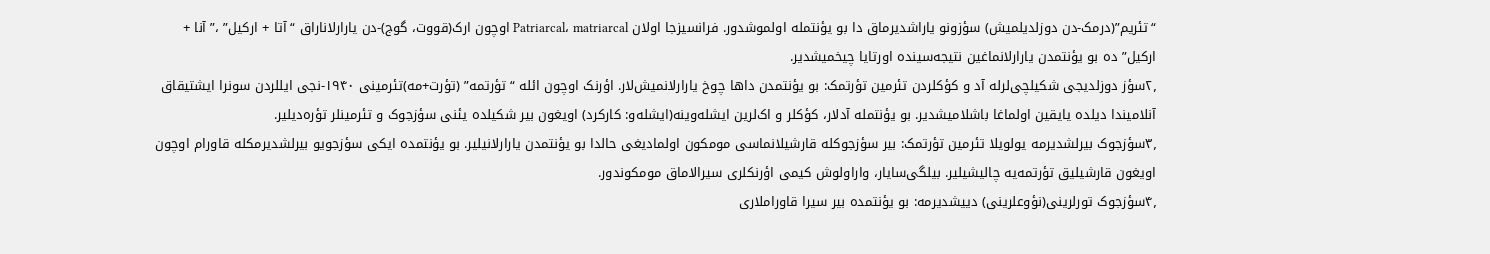“تئریم”(درمک-دن دوزلدیلمیش) سؤزونو یاراشدیرماق دا بو یؤنتمله اولموشدور. فرانسیزجا اولان Patriarcal، matriarcal اوچون ارک(قووت، گوج)-دن یارارلاناراق “آتا + ارکیل” ،”آنا + ارکیل” ده بو یؤنتمدن یارارلانماغین نتیجه‌سینده اورتایا چیخمیشدیر.
۲٫سؤز دوزلدیجی شکیلچی‌لرله آد و کؤکلردن تئرمین تؤرتمک: بو یؤنتمدن داها چوخ یارارلانمیش‌لار. اؤرنک اوچون ائله “تؤرتمه” (تؤرت+مه)تئرمینی ۱۹۴۰-نجی ایللردن سونرا ایشتیقاق آنلامیندا دیلده یایقین اولماغا باشلامیشدیر. بو یؤنتمله آدلار، کؤکلر و اک‌لرین ایشله‌وینه(ایشله‌و: کارکرد) اویغون بیر شکیلده یئنی سؤزجوک و تئرمینلر تؤره‌دیلیر.
۳٫سؤزجوک بیرلشدیرمه یولویلا تئرمین تؤرتمک: بیر سؤزجوکله قارشیلانماسی مومکون اولمادیغی حالدا بو یؤنتمدن یارارلانیلیر. بو یؤنتمده ایکی سؤزجویو بیرلشدیرمکله قاورام اوچون اویغون قارشیلیق تؤرتمه‌یه چالیشیلیر. بیلگی‌سایار، وار‌اولوش کیمی اؤرنکلری سیرالاماق مومکوندور.
۴٫سؤزجوک تورلرینی(نؤوعلرینی) دییشدیرمه: بو یؤنتمده بیر سیرا قاوراملاری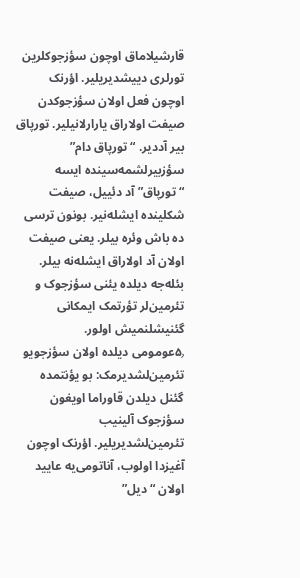قارشیلاماق اوچون سؤزجوکلرین تورلری دییشدیریلیر. اؤرنک اوچون فعل اولان سؤزجوکدن صیفت اولاراق یارارلانیلیر. تورپاق بیر آددیر. “تورپاق دام” سؤز‌بیرلشمه‌سینده ایسه “تورپاق” آد دئییل، صیفت شکلینده ایشله‌نیر. بونون ترسی ده باش وئره بیلر. یعنی صیفت اولان آد اولاراق ایشله‌نه بیلر. بئله‌جه دیلده یئنی سؤزجوک و تئرمین‌لر تؤرتمک ایمکانی گئنیشلنمیش اولور.
۵٫عومومی دیلده اولان سؤزجویو تئرمین‌لشدیرمک: بو یؤنتمده گئنل دیلدن قاوراما اویغون سؤزجوک آلینیب تئرمین‌لشدیریلیر. اؤرنک اوچون آغیزدا اولوب، آناتومی‌یه عایید اولان “دیل”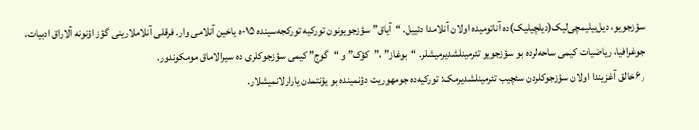سؤزجویو، دیل‌بیلیمچی‌لیک(دیلچیلیک)ده آناتومیده اولان آنلامدا دئییل. “آیاق” سؤزجویونون تورکیه تورکجه‌سینده ۱۵-ه یاخین آنلامی وار. فرقلی آنلاملارینی گؤز اؤنونه آلاراق ادبیات، جوغرافیا، ریاضیات کیمی ساحه‌لرده بو سؤزجویو تئرمینلشدیرمیشلر. “بوغاز” ،”کؤک” و “گوج” کیمی سؤزجوکلری ده سیرالاماق مومکوندور.
۶٫خالق آغزیندا اولان سؤزجوکلردن سئچیب تئرمینلشدیرمک: تورکیه‌ده جومهوریت دؤنمینده بو یؤنتمدن یارارلانمیشلار.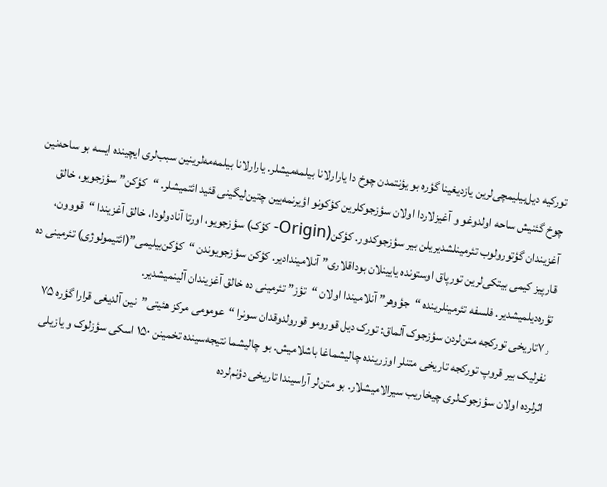تورکیه دیل‌بیلیمچی‌لرین یازدیغینا گؤره بو یؤنتمدن چوخ دا یارارلانا بیلمه‌میشلر. یارارلانا بیلمه‌مه‌لرینین سبب‌لری ایچینده ایسه بو ساحه‌نین چوخ گئنیش ساحه اولدوغو و آغیزلاردا اولان سؤزجوکلرین کؤکونو اؤیرنمه‌یین چتین‌لیگینی قئید ائتمیشلر. “کؤکن” سؤزجویو، خالق آغزیندان گؤتورولوب تئرمینلشدیریلن بیر سؤزجوکدور. کؤکن(Origin- کؤک) سؤزجویو، اورتا آنادولودا، خالق آغزیندا “قووون، قارپیز کیمی بیتکی‌لرین تورپاق اوستونده یایینلان بوداقلاری” آنلامیندادیر. کؤکن سؤزجویوندن “کؤکن‌بیلیمی”(ائتیمولوژی) تئرمینی ده تؤره‌دیلمیشدیر. فلسفه تئرمینلرینده “جؤوهر” آنلامیندا اولان “تؤز” تئرمینی ده خالق آغزیندان آلینمیشدیر.
۷٫تاریخی تورکجه متن‌لردن سؤزجوک آلماق: تورک دیل قورومو قورولدوقدان سونرا “عومومی مرکز هئیتی”نین آلدیغی قرارا گؤره ۷۵ نفرلیک بیر قروپ تورکجه تاریخی متنلر اوزرینده چالیشماغا باشلامیش. بو چالیشما نتیجه‌سینده تخمینن ۱۵۰ اسکی سؤزلوک و یازیلی اثرلرده اولان سؤزجوک‌لری چیخاریب سیرالامیشلار. بو متن‌لر آراسیندا تاریخی دؤنم‌لرده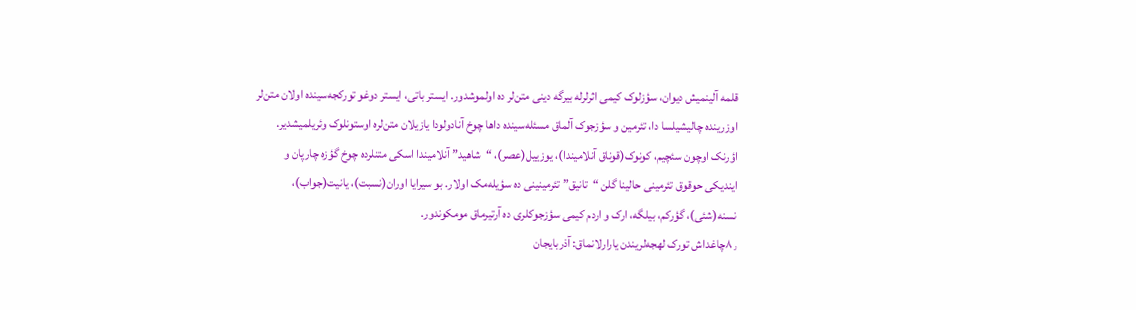قلمه آلینمیش دیوان، سؤزلوک کیمی اثرلرله بیرگه دینی متن‌لر ده اولموشدور. ایستر باتی، ایستر دوغو تورکجه‌سینده اولان متن‌لر اوزرینده چالیشیلسا دا، تئرمین و سؤزجوک آلماق مسئله‌سینده داها چوخ آنادولودا یازیلان متن‌لره اوستونلوک وئریلمیشدیر. اؤرنک اوچون سئچیم، کونوک(قوناق آنلامیندا)، یوزییل(عصر)، “شاهید” آنلامیندا اسکی متنلرده چوخ گؤزه چارپان و ایندیکی حوقوق تئرمینی حالینا گلن “تانیق” تئرمینینی ده سؤیله‌مک اولار. بو سیرایا اوران(نسبت)، یانیت(جواب)، نسنه(شئی)، گؤرکم، بیلگه، ارک و اردم کیمی سؤزجوکلری ده آرتیرماق مومکوندور.
۸٫چاغداش تورک لهجه‌لریندن یارارلانماق: آذربایجان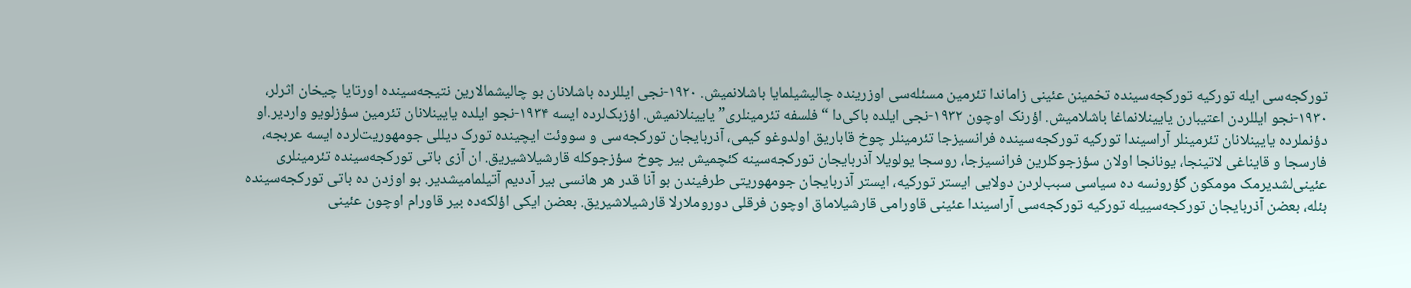تورکجه‌سی ایله تورکیه تورکجه‌سینده تخمینن عئینی زاماندا تئرمین مسئله‌سی اوزرینده چالیشیلمایا باشلانمیش. ۱۹۲۰-نجی ایللرده باشلانان بو چالیشمالارین نتیجه‌سینده اورتایا چیخان اثرلر، ۱۹۳۰-نجو ایللردن اعتیبارن یایینلانماغا باشلامیش. اؤرنک اوچون ۱۹۳۲-نجی ایلده باکی‌دا “فلسفه تئرمینلری” یایینلانمیش. اؤزبک‌لرده ایسه ۱۹۳۴-نجو ایلده یایینلانان تئرمین سؤزلویو واردیر.او دؤنملرده یایینلانان تئرمینلر آراسیندا تورکیه تورکجه‌سینده فرانسیزجا تئرمینلر چوخ قاباریق اولدوغو کیمی، آذربایجان تورکجه‌سی و سووئت ایچینده تورک دیللی جومهوریت‌لرده ایسه عربجه، فارسجا و قایناغی لاتینجا، یونانجا اولان سؤزجوکلرین فرانسیزجا، روسجا یولویلا آذربایجان تورکجه‌سینه کئچمیش بیر چوخ سؤزجوکله قارشیلاشیریق. ان آزی باتی تورکجه‌سینده تئرمینلری عئینی‌لشدیرمک مومکون گؤرونسه ده سیاسی سبب‌لردن دولایی ایستر تورکیه، ایستر آذربایجان جومهوریتی طرفیندن بو آنا قدر هر هانسی بیر آددیم آتیلمامیشدیر. بو اوزدن ده باتی تورکجه‌سینده بئله، بعضن آذربایجان تورکجه‌سییله تورکیه تورکجه‌سی آراسیندا عئینی قاورامی قارشیلاماق اوچون فرقلی دوروملارلا قارشیلاشیریق. بعضن ایکی اؤلکه‌ده بیر قاورام اوچون عئینی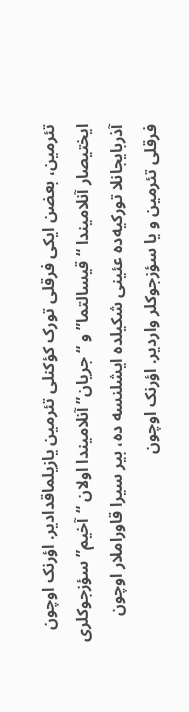تئرمین، بعضن ایکی فرقلی تورک کؤکنلی تئرمین یازیلماقدادیر. اؤرنک اوچون ایختیصار آنلامیندا “قیسالتما” و “جریان” آنلامیندا اولان “آخیم” سؤزجوکلری آذربایجانلا تورکیه‌ده عئینی شکیلده ایشلنسه ده، بیر سیرا قاوراملار اوچون فرقلی تئرمین و یا سؤزجوکلر واردیر. اؤرنک اوچون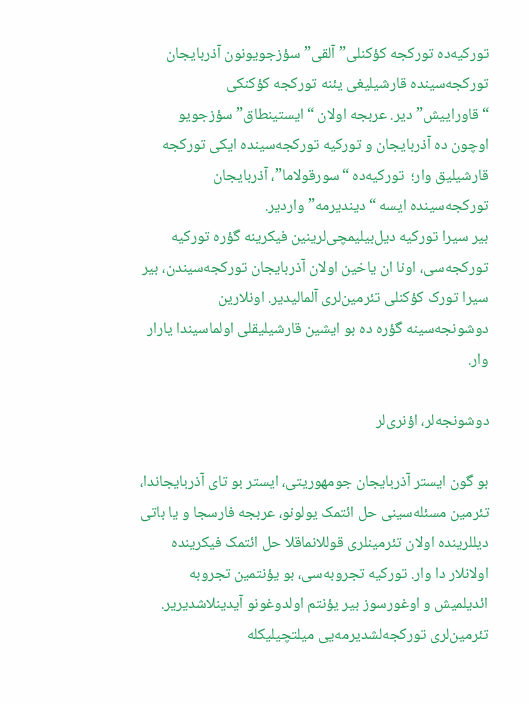تورکیه‌ده تورکجه کؤکنلی”آلقی” سؤزجویونون آذربایجان تورکجه‌سینده قارشیلیغی یئنه تورکجه کؤکنکی “قاوراییش”دیر. عربجه اولان “ایستینطاق” سؤزجویو اوچون ده آذربایجان و تورکیه تورکجه‌سینده ایکی تورکجه قارشیلیق وار؛  تورکیه‌ده “سورقولاما”، آذربایجان تورکجه‌سینده ایسه “دیندیرمه” واردیر.
بیر سیرا تورکیه دیل‌بیلیمچی‌لرینین فیکرینه گؤره تورکیه تورکجه‌سی، اونا ان یاخین اولان آذربایجان تورکجه‌سیندن، بیر سیرا تورک کؤکنلی تئرمین‌لری آلمالیدیر. اونلارین دوشونجه‌سینه گؤره ده بو ایشین قارشیلیقلی اولماسیندا یارار وار.

دوشونجه‌لر، اؤنری‌لر

بو گون ایستر آذربایجان جومهوریتی، ایستر بو تای آذربایجاندا، تئرمین مسئله‌سینی حل ائتمک یولونو، عربجه فارسجا و یا باتی دیللرینده اولان تئرمینلری قوللانماقلا حل ائتمک فیکرینده اولانلار دا وار. تورکیه تجروبه‌سی، بو یؤنتمین تجروبه ائدیلمیش و اوغورسوز بیر یؤنتم اولدوغونو آیدینلاشدیریر.
تئرمین‌لری تورکجه‌لشدیرمه‌یی میلتچیلیکله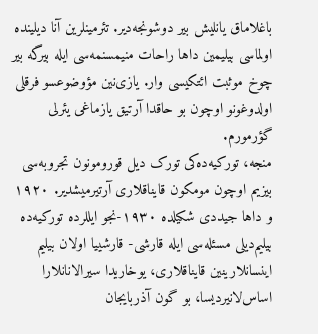باغلاماق یانلیش بیر دوشونجه‌دیر. تئرمینلرین آنا دیلینده اولماسی بیلیمین داها راحات منیمسنمه‌سی ایله بیرگه بیر چوخ موثبت ائتکیسی وار. یازی‌نین مؤوضوعسو فرقلی اولدوغونو اوچون بو حاقدا آرتیق یازماغی یئرلی گؤرمورم.
منجه، تورکیه‌ده‌کی تورک دیل قورومونون تجروبه‌سی بیزیم اوچون مومکون قایناقلاری آرتیرمیشدیر. ۱۹۲۰ و داها جیددی شکیلده ۱۹۳۰-نجو ایللرده تورکیه‌ده بیلیم‌دیلی مسئله‌سی ایله قارشی- قارشییا اولان بیلیم اینسانلارینین قایناقلاری، یوخاریدا سیرالانانلارا اساس‌لانیردیسا، بو گون آذربایجان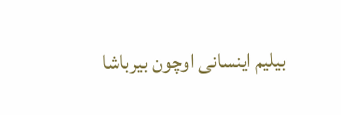بیلیم اینسانی اوچون بیرباشا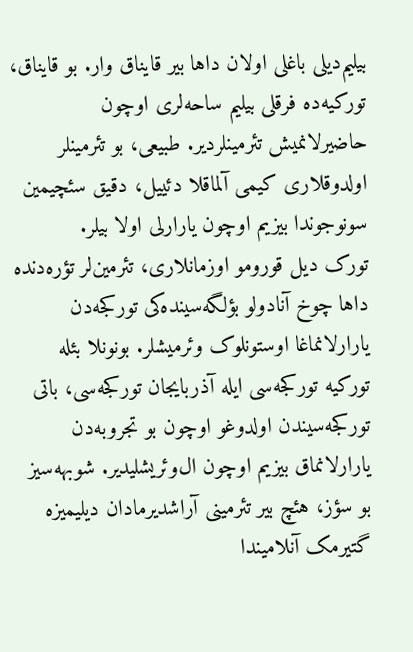بیلیم‌دیلی باغلی اولان داها بیر قایناق وار. بو قایناق، تورکیه‌ده فرقلی بیلیم ساحه‌لری اوچون حاضیرلانمیش تئرمینلردیر. طبیعی، بو تئرمینلر اولدوقلاری کیمی آلماقلا دئییل، دقیق سئچیمین سونوجوندا بیزیم اوچون یارارلی اولا بیلر.
تورک دیل قورومو اوزمانلاری، تئرمین‌لر تؤره‌دنده داها چوخ آنادولو بؤلگه‌سینده‌کی تورکجه‌دن یارارلانماغا اوستونلوک وئرمیشلر. بونونلا بئله تورکیه تورکجه‌سی ایله آذربایجان تورکجه‌سی، باتی تورکجه‌سیندن اولدوغو اوچون بو تجروبه‌دن یارارلانماق بیزیم اوچون ال‌وئریشلیدیر. شوبهه‌سیز بو سؤز، هئچ بیر تئرمینی آراشدیرمادان دیلیمیزه گتیرمک آنلامیندا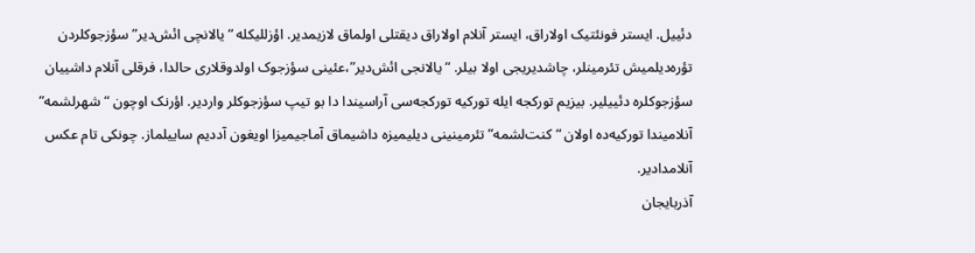دئییل. ایستر فونئتیک اولاراق، ایستر آنلام اولاراق دیقتلی اولماق لازیمدیر. اؤزللیکله “یالانچی ائش‌دیر” سؤزجوکلردن تؤره‌دیلمیش تئرمینلر، چاشدیریجی اولا بیلر. “یالانجی ائش‌دیر”،عئینی سؤزجوک اولدوقلاری حالدا، فرقلی آنلام داشییان سؤزجوکلره دئییلیر. بیزیم تورکجه ایله تورکیه تورکجه‌سی آراسیندا دا بو تیپ سؤزجوکلر واردیر. اؤرنک اوچون “شهرلشمه” آنلامیندا تورکیه‌ده اولان “کنت‌لشمه” تئرمینینی دیلیمیزه داشیماق آماجیمیزا اویغون آددیم ساییلماز. چونکی تام عکس آنلامدادیر.
آذربایجان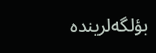بؤلگه‌لرینده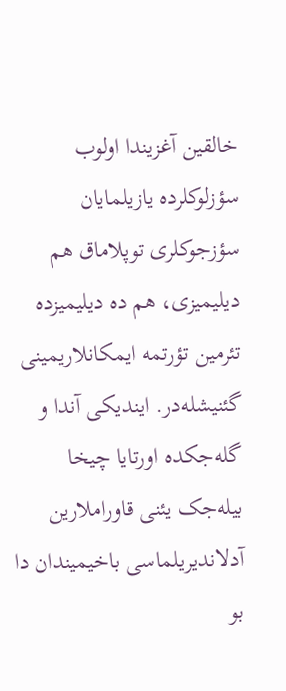خالقین آغزیندا اولوب سؤزلوکلرده یازیلمایان سؤزجوکلری توپلاماق هم دیلیمیزی، هم ده دیلیمیزده تئرمین تؤرتمه ایمکانلاریمینی گئنیشله‌در. ایندیکی آندا و گله‌جکده اورتایا چیخا بیله‌جک یئنی قاوراملارین آدلاندیریلماسی باخیمیندان دا بو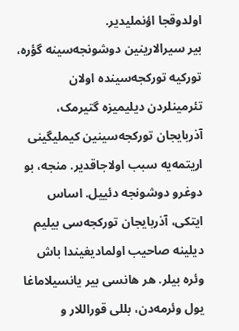اولدوقجا اؤنملیدیر.
بیر سیرالارینین دوشونجه‌سینه گؤره، تورکیه تورکجه‌سینده اولان تئرمینلردن دیلیمیزه گتیرمک، آذربایجان تورکجه‌سینین کیملیگینی اریتمه‌یه سبب اولاجاقدیر. منجه، بو دوغرو دوشونجه دئییل. اساس ایتکی، آذربایجان تورکجه‌سی‌ بیلیم دیلینه صاحیب اولمادیغیندا باش وئره بیلر. هر هانسی بیر یانسیلاماغا یول وئرمه‌دن، بللی قوراللار و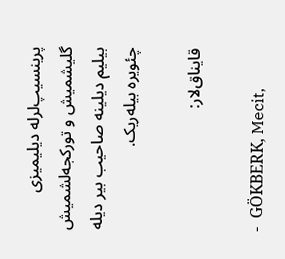پرینسیپ‌لرله دیلیمیزی گلیشمیش و تورکجه‌لشمیش بیلیم‌ دیلینه صاحیب بیر دیله چئویره بیله‌ریک.

قایناق‌لار:

-  GÖKBERK, Mecit,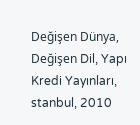Değişen Dünya, Değişen Dil, Yapı Kredi Yayınları, stanbul, 2010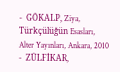-  GÖKALP, Ziya, Türkçülüğün Esasları, Alter Yayınları, Ankara, 2010
-  ZÜLFİKAR,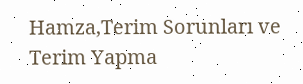Hamza,Terim Sorunları ve Terim Yapma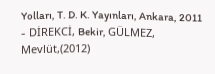Yolları, T. D. K. Yayınları, Ankara, 2011
-  DİREKCİ, Bekir, GÜLMEZ, Mevlüt,(2012)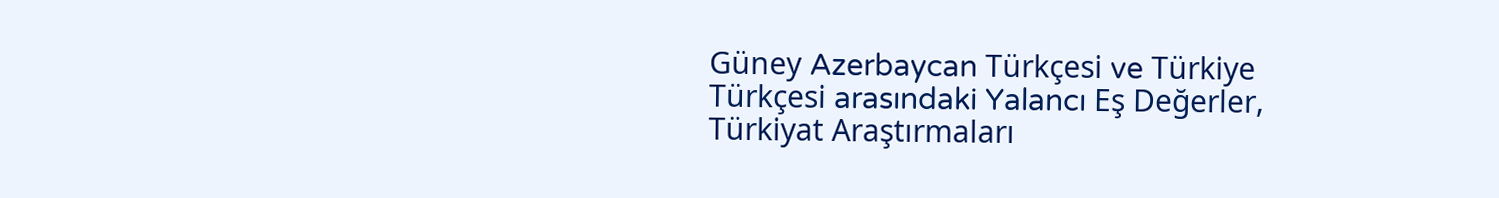Güney Azerbaycan Türkçesi ve Türkiye Türkçesi arasındaki Yalancı Eş Değerler, Türkiyat Araştırmaları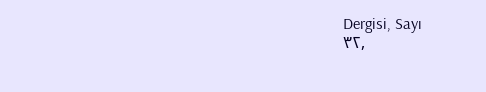Dergisi, Sayı
۳۲,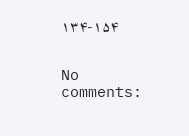۱۳۴-۱۵۴


No comments: